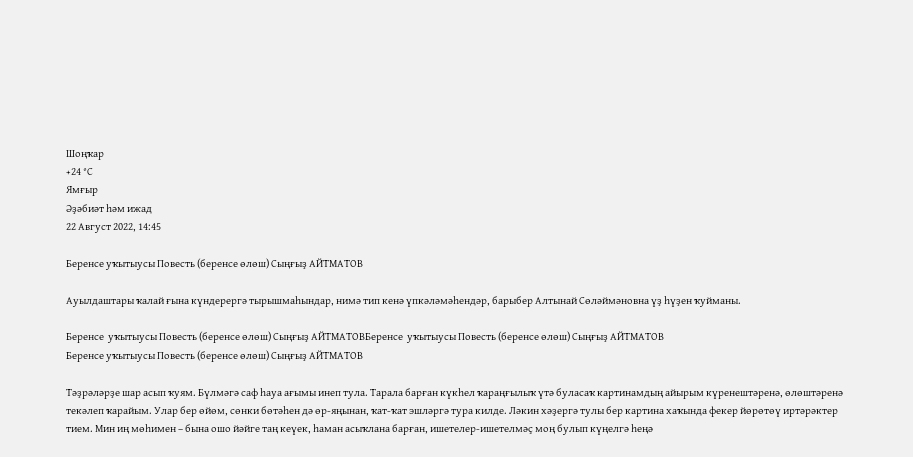Шоңҡар
+24 °С
Ямғыр
Әҙәбиәт һәм ижад
22 Август 2022, 14:45

Беренсе уҡытыусы Повесть (беренсе өлөш) Сыңғыҙ АЙТМАТОВ

Ауылдаштары ҡалай ғына күндерергә тырышмаһындар, нимә тип кенә үпкәләмәһендәр, барыбер Алтынай Сөләймәновна үҙ һүҙен ҡуйманы.

Беренсе  уҡытыусы Повесть (беренсе өлөш) Сыңғыҙ АЙТМАТОВБеренсе  уҡытыусы Повесть (беренсе өлөш) Сыңғыҙ АЙТМАТОВ
Беренсе уҡытыусы Повесть (беренсе өлөш) Сыңғыҙ АЙТМАТОВ

Тәҙрәләрҙе шар асып ҡуям. Бүлмәгә саф һауа ағымы инеп тула. Тарала барған күкһел ҡараңғылыҡ үтә буласаҡ картинамдың айырым күренештәренә, өлөштәренә текәлеп ҡарайым. Улар бер өйөм, сөнки бөтәһен дә өр-яңынан, ҡат-ҡат эшләргә тура килде. Ләкин хәҙергә тулы бер картина хаҡында фекер йөрөтөү иртәрәктер тием. Мин иң мөһимен – бына ошо йәйге таң кеүек, һаман асыҡлана барған, ишетелер-ишетелмәҫ моң булып күңелгә һеңә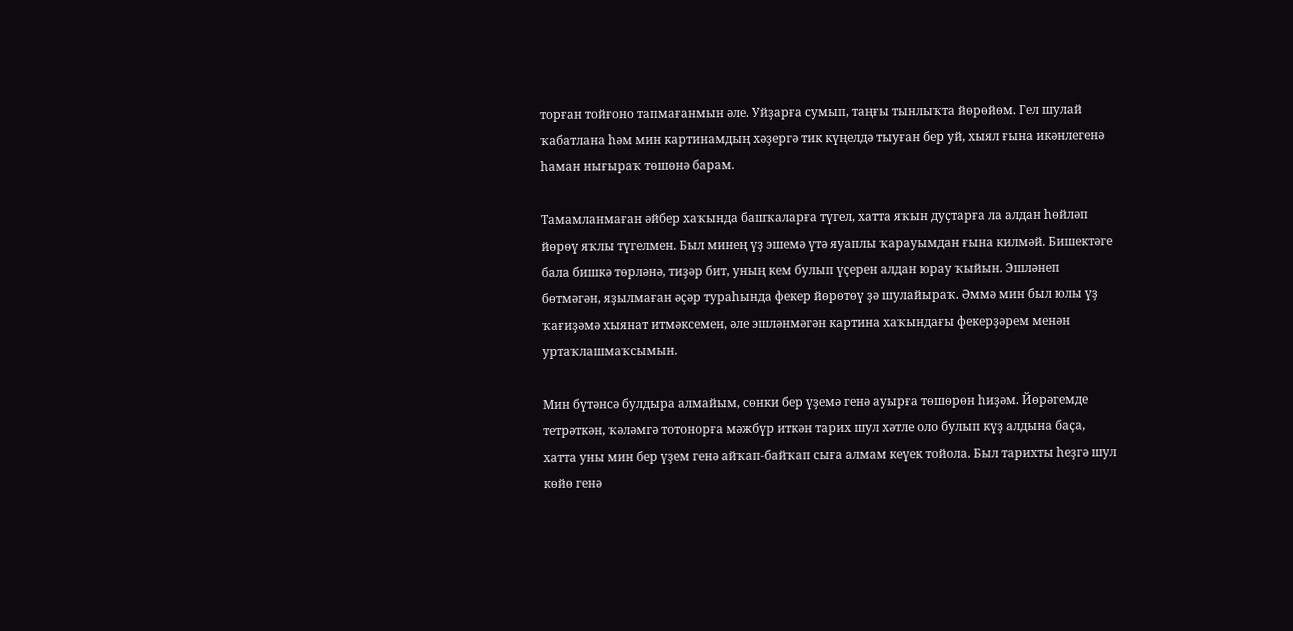торған тойғоно тапмағанмын әле. Уйҙарға сумып, таңғы тынлыҡта йөрөйөм. Гел шулай ҡабатлана һәм мин картинамдың хәҙергә тик күңелдә тыуған бер уй, хыял ғына икәнлегенә һаман нығыраҡ төшөнә барам.

Тамамланмаған әйбер хаҡында башҡаларға түгел, хатта яҡын дуҫтарға ла алдан һөйләп йөрөү яҡлы түгелмен. Был минең үҙ эшемә үтә яуаплы ҡарауымдан ғына килмәй. Бишектәге бала бишкә төрләнә, тиҙәр бит, уның кем булып үҫерен алдан юрау ҡыйын. Эшләнеп бөтмәгән, яҙылмаған әҫәр тураһында фекер йөрөтөү ҙә шулайыраҡ. Әммә мин был юлы үҙ ҡағиҙәмә хыянат итмәксемен, әле эшләнмәгән картина хаҡындағы фекерҙәрем менән уртаҡлашмаҡсымын.

Мин бүтәнсә булдыра алмайым, сөнки бер үҙемә генә ауырға төшөрөн һиҙәм. Йөрәгемде тетрәткән, ҡәләмгә тотонорға мәжбүр иткән тарих шул хәтле оло булып күҙ алдына баҫа, хатта уны мин бер үҙем генә айҡап-байҡап сыға алмам кеүек тойола. Был тарихты һеҙгә шул көйө генә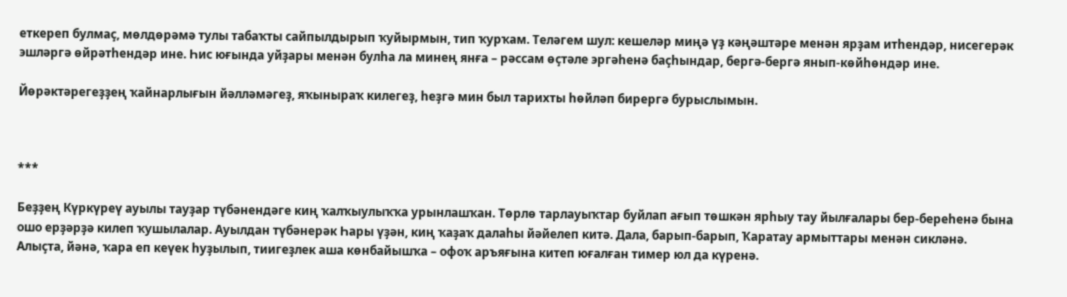еткереп булмаҫ, мөлдөрәмә тулы табаҡты сайпылдырып ҡуйырмын, тип ҡурҡам. Теләгем шул: кешеләр миңә үҙ кәңәштәре менән ярҙам итһендәр, нисегерәк эшләргә өйрәтһендәр ине. Һис юғында уйҙары менән булһа ла минең янға – рәссам өҫтәле эргәһенә баҫһындар, бергә-бергә янып-көйһөндәр ине.

Йөрәктәрегеҙҙең ҡайнарлығын йәлләмәгеҙ, яҡыныраҡ килегеҙ, һеҙгә мин был тарихты һөйләп бирергә бурыслымын.



***

Беҙҙең Күркүреү ауылы тауҙар түбәнендәге киң ҡалҡыулыҡҡа урынлашҡан. Төрлө тарлауыҡтар буйлап ағып төшкән ярһыу тау йылғалары бер-береһенә бына ошо ерҙәрҙә килеп ҡушылалар. Ауылдан түбәнерәк Һары үҙән, киң ҡаҙаҡ далаһы йәйелеп китә. Дала, барып-барып, Ҡаратау армыттары менән сикләнә. Алыҫта, йәнә, ҡара еп кеүек һуҙылып, тиигеҙлек аша көнбайышҡа – офоҡ аръяғына китеп юғалған тимер юл да күренә.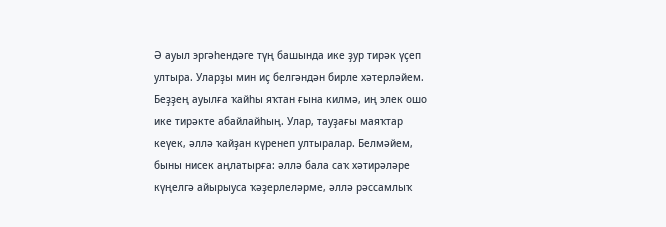Ә ауыл эргәһендәге түң башында ике ҙур тирәк үҫеп ултыра. Уларҙы мин иҫ белгәндән бирле хәтерләйем. Беҙҙең ауылға ҡайһы яҡтан ғына килмә, иң элек ошо ике тирәкте абайлайһың. Улар, тауҙағы маяҡтар кеүек, әллә ҡайҙан күренеп ултыралар. Белмәйем, быны нисек аңлатырға: әллә бала саҡ хәтирәләре күңелгә айырыуса ҡәҙерлеләрме, әллә рәссамлыҡ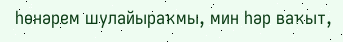һөнәрем шулайыраҡмы, мин һәр ваҡыт,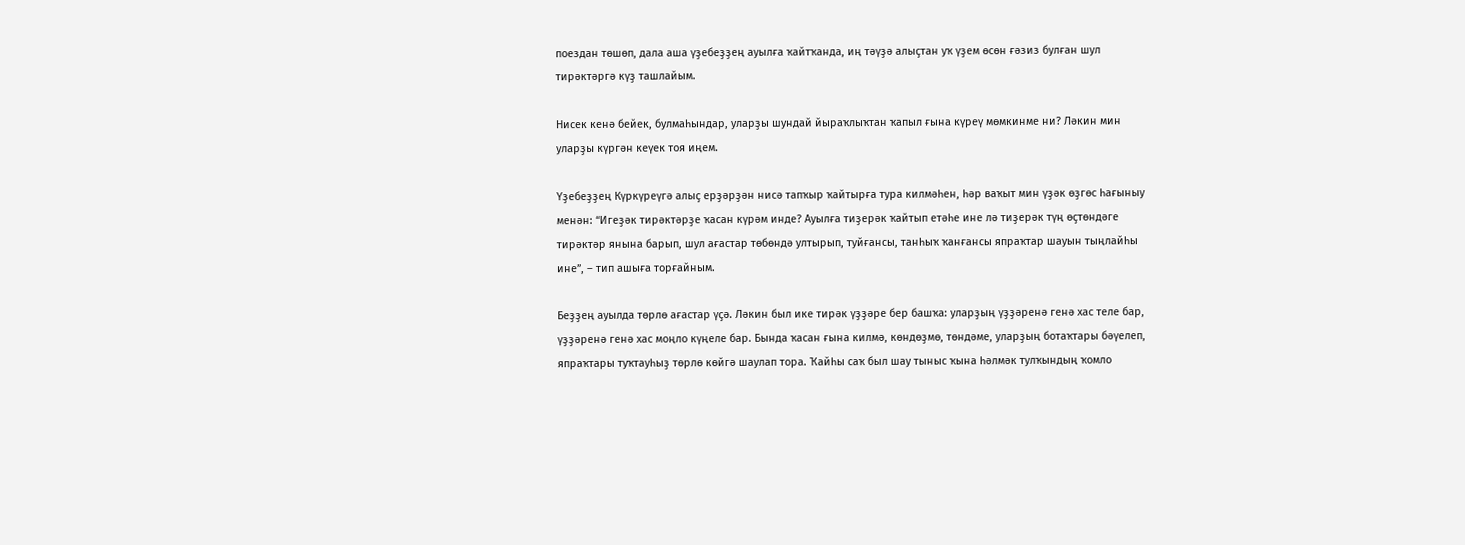поездан төшөп, дала аша үҙебеҙҙең ауылға ҡайтҡанда, иң тәүҙә алыҫтан уҡ үҙем өсөн ғәзиз булған шул тирәктәргә күҙ ташлайым.

Нисек кенә бейек, булмаһындар, уларҙы шундай йыраҡлыҡтан ҡапыл ғына күреү мөмкинме ни? Ләкин мин уларҙы күргән кеүек тоя иңем.

Үҙебеҙҙең Күркүреүгә алыҫ ерҙәрҙән нисә тапҡыр ҡайтырға тура килмәһен, һәр ваҡыт мин үҙәк өҙгөс һағыныу менән: “Игеҙәк тирәктәрҙе ҡасан күрәм инде? Ауылға тиҙерәк ҡайтып етәһе ине лә тиҙерәк түң өҫтөндәге тирәктәр янына барып, шул ағастар төбөндә ултырып, туйғансы, танһыҡ ҡанғансы япраҡтар шауын тыңлайһы ине”, – тип ашыға торғайным.

Беҙҙең ауылда төрлө ағастар үҫә. Ләкин был ике тирәк үҙҙәре бер башҡа: уларҙың үҙҙәренә генә хас теле бар, үҙҙәренә генә хас моңло күңеле бар. Бында ҡасан ғына килмә, көндөҙмө, төндәме, уларҙың ботаҡтары бәүелеп, япраҡтары туҡтауһыҙ төрлө көйгә шаулап тора. Ҡайһы саҡ был шау тыныс ҡына һәлмәк тулҡындың ҡомло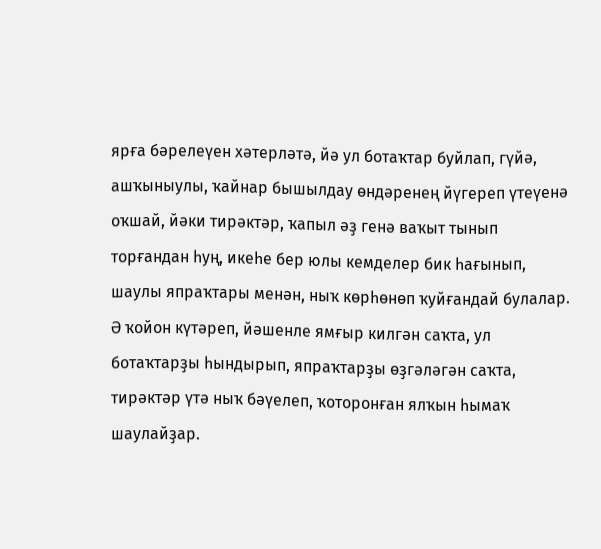ярға бәрелеүен хәтерләтә, йә ул ботаҡтар буйлап, гүйә, ашҡыныулы, ҡайнар бышылдау өндәренең йүгереп үтеүенә оҡшай, йәки тирәктәр, ҡапыл әҙ генә ваҡыт тынып торғандан һуң, икеһе бер юлы кемделер бик һағынып, шаулы япраҡтары менән, ныҡ көрһөнөп ҡуйғандай булалар. Ә ҡойон күтәреп, йәшенле ямғыр килгән саҡта, ул ботаҡтарҙы һындырып, япраҡтарҙы өҙгәләгән саҡта, тирәктәр үтә ныҡ бәүелеп, ҡоторонған ялҡын һымаҡ шаулайҙар.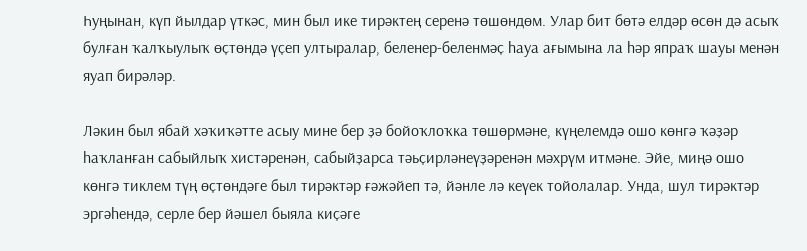Һуңынан, күп йылдар үткәс, мин был ике тирәктең серенә төшөндөм. Улар бит бөтә елдәр өсөн дә асыҡ булған ҡалҡыулыҡ өҫтөндә үҫеп ултыралар, беленер-беленмәҫ һауа ағымына ла һәр япраҡ шауы менән яуап бирәләр.

Ләкин был ябай хәҡиҡәтте асыу мине бер ҙә бойоҡлоҡка төшөрмәне, күңелемдә ошо көнгә ҡәҙәр һаҡланған сабыйлыҡ хистәренән, сабыйҙарса тәьҫирләнеүҙәренән мәхрүм итмәне. Эйе, миңә ошо көнгә тиклем түң өҫтөндәге был тирәктәр ғәжәйеп тә, йәнле лә кеүек тойолалар. Унда, шул тирәктәр эргәһендә, серле бер йәшел быяла киҫәге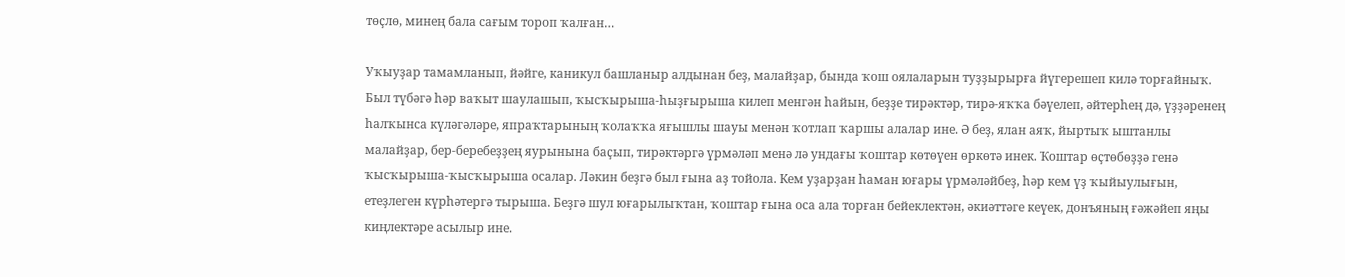төҫлө, минең бала сағым тороп ҡалған…

Уҡыуҙар тамамланып, йәйге, каникул башланыр алдынан беҙ, малайҙар, бында ҡош оялаларын туҙҙырырға йүгерешеп килә торғайныҡ. Был түбәгә һәр ваҡыт шаулашып, ҡысҡырыша-һыҙғырыша килеп менгән һайын, беҙҙе тирәктәр, тирә-яҡҡа бәүелеп, әйтерһең дә, үҙҙәренең һалҡынса күләгәләре, япраҡтарының ҡолаҡҡа яғышлы шауы менән ҡотлап ҡаршы алалар ине. Ә беҙ, ялан аяҡ, йыртыҡ ыштанлы малайҙар, бер-беребеҙҙең яурынына баҫып, тирәктәргә үрмәләп менә лә ундағы ҡоштар көтөүен өркөтә инек. Ҡоштар өҫтөбөҙҙә генә ҡысҡырыша-ҡысҡырыша осалар. Ләкин беҙгә был ғына аҙ тойола. Кем уҙарҙан һаман юғары үрмәләйбеҙ, һәр кем үҙ ҡыйыулығын, етеҙлеген күрһәтергә тырыша. Беҙгә шул юғарылыҡтан, ҡоштар ғына оса ала торған бейеклектән, әкиәттәге кеүек, донъяның ғәжәйеп яңы киңлектәре асылыр ине.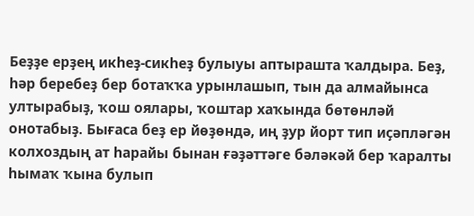Беҙҙе ерҙең икһеҙ-сикһеҙ булыуы аптырашта ҡалдыра. Беҙ, һәр беребеҙ бер ботаҡҡа урынлашып, тын да алмайынса ултырабыҙ, ҡош оялары, ҡоштар хаҡында бөтөнләй онотабыҙ. Бығаса беҙ ер йөҙөндә, иң ҙур йорт тип иҫәпләгән колхоздың ат һарайы бынан ғәҙәттәге бәләкәй бер ҡаралты һымаҡ ҡына булып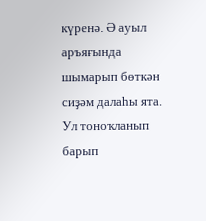күренә. Ә ауыл аръяғында шымарып бөткән сиҙәм далаһы ята. Ул тоноҡланып барып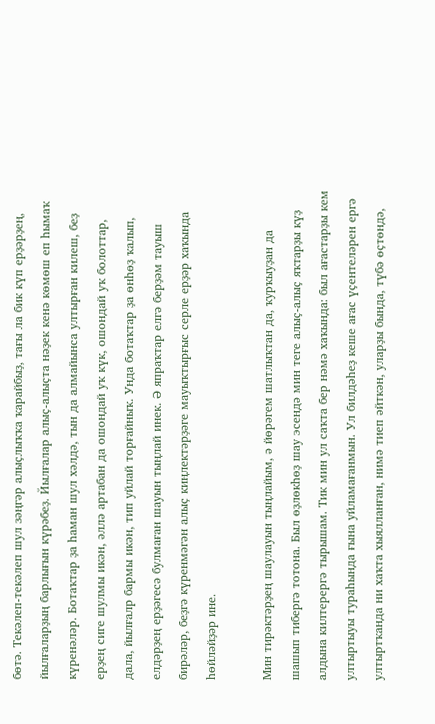бөтә. Текәлеп-текәлеп шул зәңгәр алыҫлыҡҡа ҡарайбыҙ, тағы ла бик күп ерҙәрҙең, йылғаларҙың барлығын күрәбеҙ. Йылғалар алыҫ-алыҫта нәҙек кенә көмөш еп һымаҡ күренәләр. Ботаҡтар ҙа һаман шул хәлдә, тын да алмайынса ултырған килеш, беҙ ерҙең сиге шулмы икән, әллә артабан да ошондай уҡ күк, ошондай уҡ болоттар, дала, йылғалр бармы икән, тип уйлай торғайныҡ. Унда ботаҡтар ҙа өнһөҙ ҡалып, елдәрҙең ерҙәгесә булмаған шауын тыңлай инек. Ә япраҡтар елгә берҙәм тауыш бирәләр, беҙгә күренмәгән алыҫ киңлектәрҙәге мауыҡтырғыс серле ерҙәр хаҡында һөйләйҙәр ине.

Мин тирәктәрҙең шаулауын тыңлайым, ә йөрәгем шатлыҡтан да, ҡурҡыуҙан да шашып тибергә тотона. Был өҙлөкһөҙ шау эсендә мин теге алыҫ-алыҫ яҡтарҙы күҙ алдына килтерергә тырышам. Тик мин ул саҡта бер нәмә хаҡында: был ағастарҙы кем ултыртыуы тураһында ғына уйламағанмын. Ул билдәһеҙ кеше ағас үҫентеләрен ергә ултыртҡанда ни хаҡта хыялланған, нимә тиеп әйткән, уларҙы бында, түбә өҫтөндә,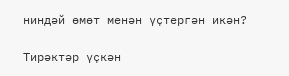ниндәй өмөт менән үҫтергән икән?

Тирәктәр үҫкән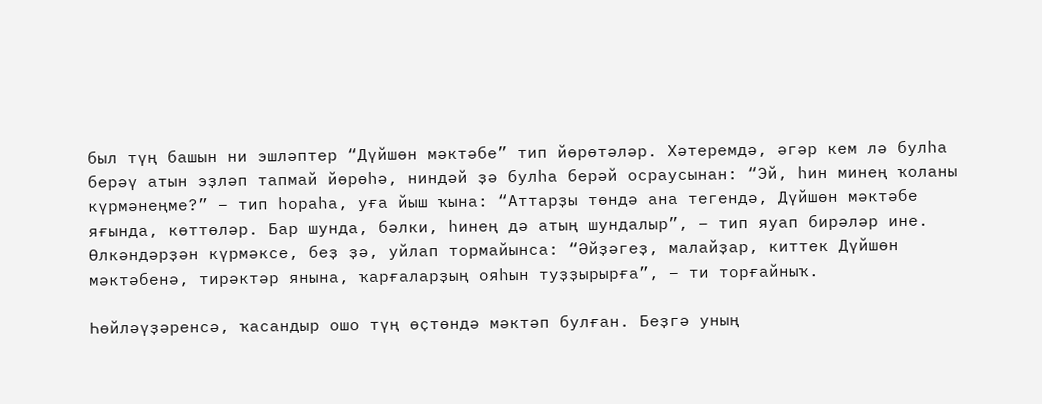был түң башын ни эшләптер “Дүйшөн мәктәбе” тип йөрөтәләр. Хәтеремдә, әгәр кем лә булһа берәү атын эҙләп тапмай йөрөһә, ниндәй ҙә булһа берәй осраусынан: “Эй, һин минең ҡоланы күрмәнеңме?” – тип һораһа, уға йыш ҡына: “Аттарҙы төндә ана тегендә, Дүйшөн мәктәбе яғында, көттөләр. Бар шунда, бәлки, һинең дә атың шундалыр”, – тип яуап бирәләр ине. Өлкәндәрҙән күрмәксе, беҙ ҙә, уйлап тормайынса: “Әйҙәгеҙ, малайҙар, киттек Дүйшөн мәктәбенә, тирәктәр янына, ҡарғаларҙың ояһын туҙҙырырға”, – ти торғайныҡ.

Һөйләүҙәренсә, ҡасандыр ошо түң өҫтөндә мәктәп булған. Беҙгә уның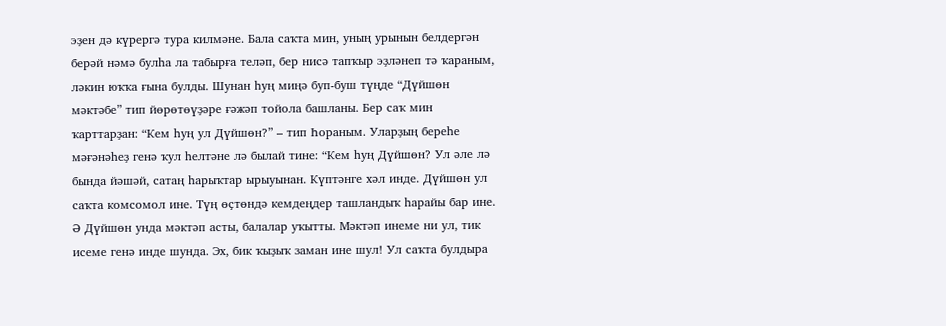эҙен дә күрергә тура килмәне. Бала саҡта мин, уның урынын белдергән берәй нәмә булһа ла табырға теләп, бер нисә тапҡыр эҙләнеп тә ҡараным, ләкин юҡҡа ғына булды. Шунан һуң миңә буп-буш түңде “Дүйшөн мәктәбе” тип йөрөтөүҙәре ғәжәп тойола башланы. Бер саҡ мин ҡарттарҙан: “Кем һуң ул Дүйшөн?” – тип Һораным. Уларҙың береһе мәғәнәһеҙ генә ҡул һелтәне лә былай тине: “Кем һуң Дүйшөн? Ул әле лә бында йәшәй, сатаң һарыҡтар ырыуынан. Күптәнге хәл инде. Дүйшөн ул саҡта комсомол ине. Түң өҫтөндә кемдеңдер ташландыҡ һарайы бар ине. Ә Дүйшөн унда мәктәп асты, балалар уҡытты. Мәктәп инеме ни ул, тик исеме генә инде шунда. Эх, бик ҡыҙыҡ заман ине шул! Ул саҡта булдыра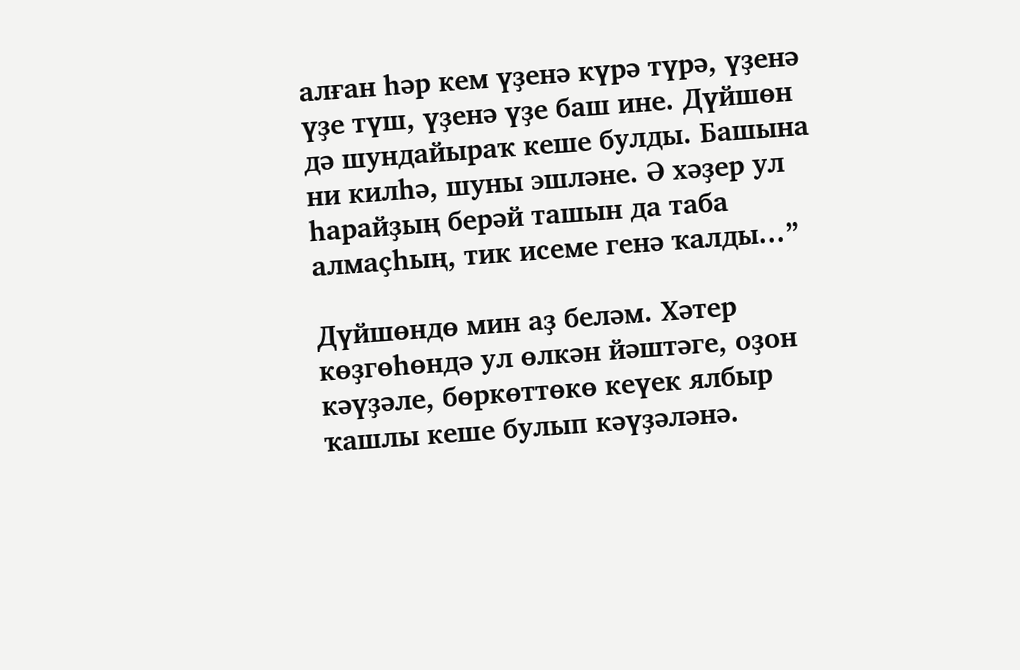алған һәр кем үҙенә күрә түрә, үҙенә үҙе түш, үҙенә үҙе баш ине. Дүйшөн дә шундайыраҡ кеше булды. Башына ни килһә, шуны эшләне. Ә хәҙер ул һарайҙың берәй ташын да таба алмаҫһың, тик исеме генә ҡалды...”

Дүйшөндө мин аҙ беләм. Хәтер көҙгөһөндә ул өлкән йәштәге, оҙон кәүҙәле, бөркөттөкө кеүек ялбыр ҡашлы кеше булып кәүҙәләнә.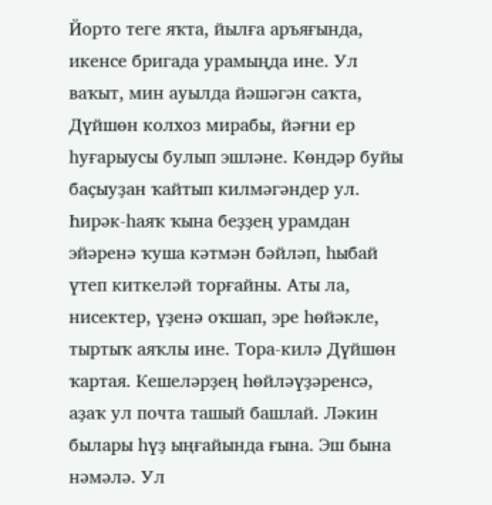Йорто теге яҡта, йылға аръяғында, икенсе бригада урамыңда ине. Ул ваҡыт, мин ауылда йәшәгән саҡта, Дүйшөн колхоз мирабы, йәғни ер һуғарыусы булып эшләне. Көндәр буйы баҫыуҙан ҡайтып килмәгәндер ул. Һирәк-һаяҡ ҡына беҙҙең урамдан эйәренә ҡуша кәтмән бәйләп, һыбай үтеп киткеләй торғайны. Аты ла, нисектер, үҙенә оҡшап, эре һөйәкле, тыртыҡ аяҡлы ине. Тора-килә Дүйшөн ҡартая. Кешеләрҙең һөйләүҙәренсә, аҙаҡ ул почта ташый башлай. Ләкин былары һүҙ ыңғайында ғына. Эш бына нәмәлә. Ул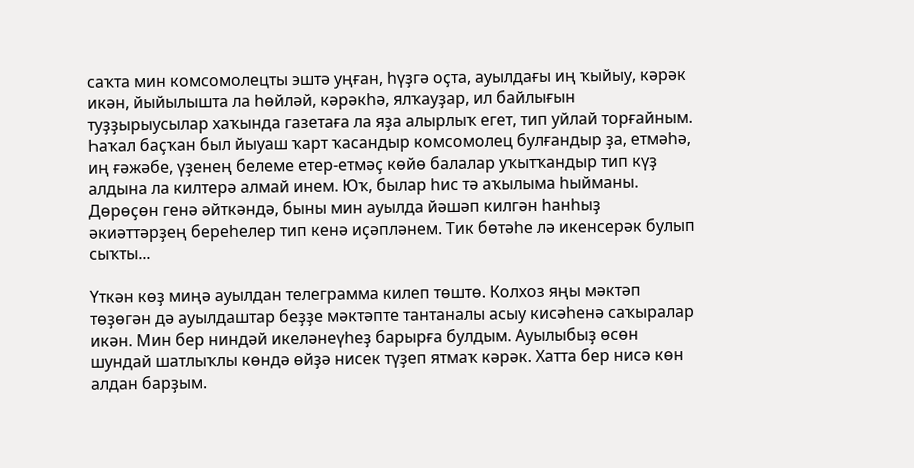саҡта мин комсомолецты эштә уңған, һүҙгә оҫта, ауылдағы иң ҡыйыу, кәрәк икән, йыйылышта ла һөйләй, кәрәкһә, ялҡауҙар, ил байлығын туҙҙырыусылар хаҡында газетаға ла яҙа алырлыҡ егет, тип уйлай торғайным. Һаҡал баҫҡан был йыуаш ҡарт ҡасандыр комсомолец булғандыр ҙа, етмәһә, иң ғәжәбе, үҙенең белеме етер-етмәҫ көйө балалар уҡытҡандыр тип күҙ алдына ла килтерә алмай инем. Юҡ, былар һис тә аҡылыма һыйманы. Дөрөҫөн генә әйткәндә, быны мин ауылда йәшәп килгән һанһыҙ әкиәттәрҙең береһелер тип кенә иҫәпләнем. Тик бөтәһе лә икенсерәк булып сыҡты...

Үткән көҙ миңә ауылдан телеграмма килеп төштө. Колхоз яңы мәктәп төҙөгән дә ауылдаштар беҙҙе мәктәпте тантаналы асыу кисәһенә саҡыралар икән. Мин бер ниндәй икеләнеүһеҙ барырға булдым. Ауылыбыҙ өсөн шундай шатлыҡлы көндә өйҙә нисек түҙеп ятмаҡ кәрәк. Хатта бер нисә көн алдан барҙым.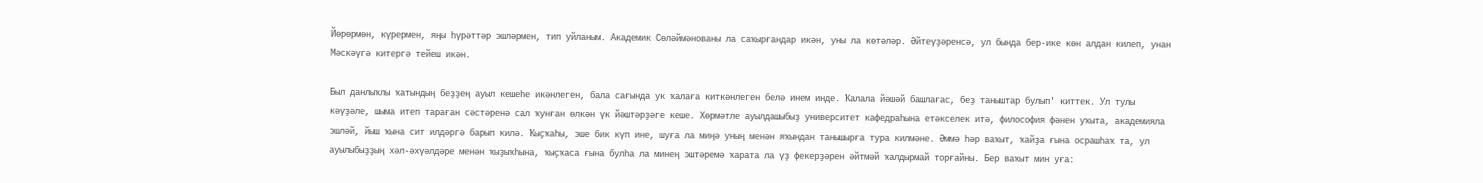Йөрөрмөн, күрермен, яңы һүрәттәр эшләрмен, тип уйланым. Академик Сөләймәнованы ла саҡырғандар икән, уны ла көтәләр. Әйтеүҙәренсә, ул бында бер-ике көн алдан килеп, унан Мәскәүгә китергә тейеш икән.

Был данлыҡлы ҡатындың беҙҙең ауыл кешеһе икәнлеген, бала сағында ук ҡалаға киткәнлеген белә инем инде. Ҡалала йәшәй башлағас, беҙ таныштар булып' киттек. Ул тулы кәүҙәле, шыма итеп тараған сәстәренә сал ҡунған өлкән үк йәштәрҙәге кеше. Хөрмәтле ауылдашыбыҙ университет кафедраһына етәкселек итә, философия фәнен уҡыта, академияла эшләй, йыш ҡына сит илдәргә барып килә. Ҡыҫҡаһы, эше бик күп ине, шуға ла миңә уның менән яҡындан танышырға тура килмәне. Әммә һәр ваҡыт, ҡайҙа ғына осрашһаҡ та, ул ауылыбыҙҙың хәл-әхүәлдәре менән ҡыҙыҡһына, ҡыҫҡаса ғына булһа ла минең эштәремә ҡарата ла үҙ фекерҙәрен әйтмәй ҡалдырмай торғайны. Бер ваҡыт мин уға: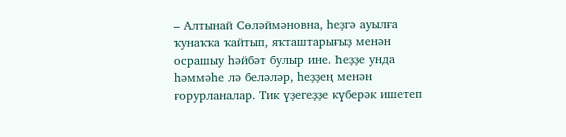– Алтынай Сөләймәновна, һеҙгә ауылға ҡунаҡҡа ҡайтып, яҡташтарығыҙ менән осрашыу һәйбәт булыр ине. Һеҙҙе унда һәммәһе лә беләләр, һеҙҙең менән ғорурланалар. Тик үҙегеҙҙе күберәк ишетеп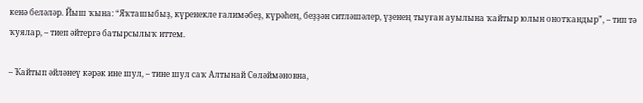кенә беләләр. Йыш ҡына: “Яҡташыбыҙ, күренекле ғалимәбеҙ, күрәһең, беҙҙән ситләшәлер, үҙенең тыуған ауылына ҡайтыр юлын онотҡандыр”, – тип тә ҡуялар, – тиеп әйтергә батырсылыҡ иттем.

– Ҡайтып әйләнеү кәрәк ине шул, – тине шул саҡ Алтынай Сөләймәновна,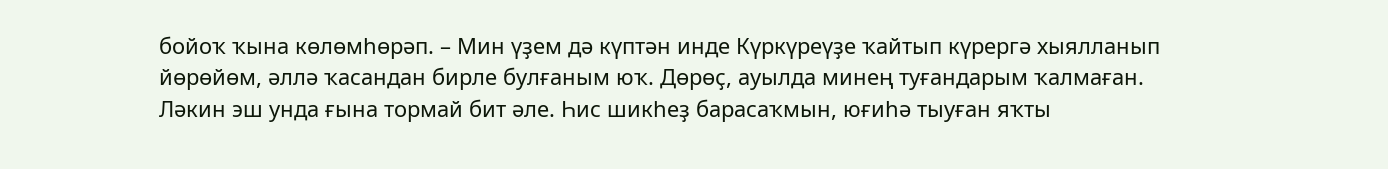бойоҡ ҡына көлөмһөрәп. – Мин үҙем дә күптән инде Күркүреүҙе ҡайтып күрергә хыялланып йөрөйөм, әллә ҡасандан бирле булғаным юҡ. Дөрөҫ, ауылда минең туғандарым ҡалмаған. Ләкин эш унда ғына тормай бит әле. Һис шикһеҙ барасаҡмын, юғиһә тыуған яҡты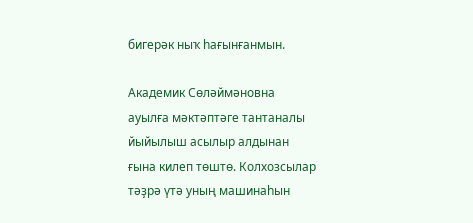бигерәк ныҡ һағынғанмын.

Академик Сөләймәновна ауылға мәктәптәге тантаналы йыйылыш асылыр алдынан ғына килеп төштө. Колхозсылар тәҙрә үтә уның машинаһын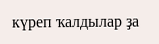күреп ҡалдылар ҙа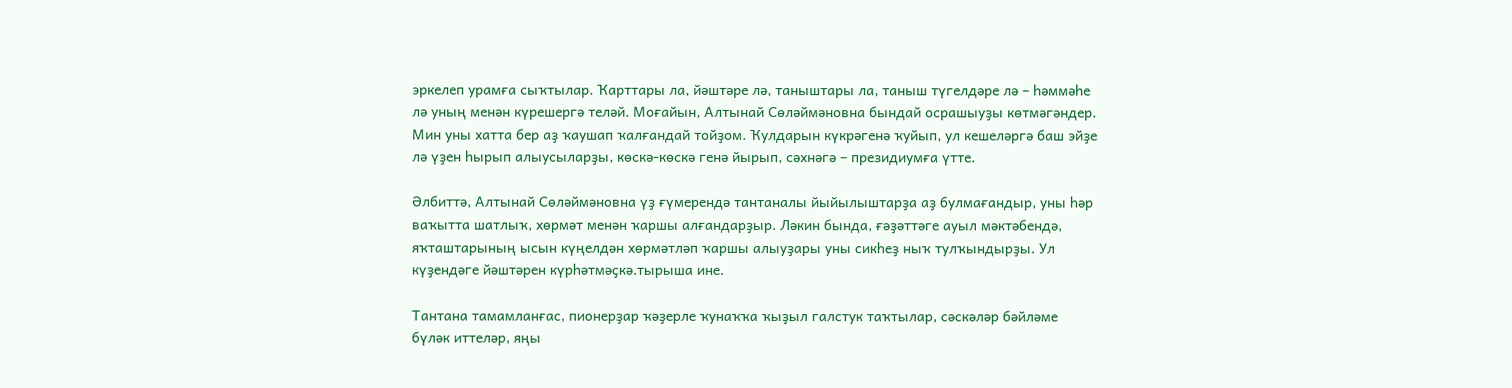эркелеп урамға сыҡтылар. Ҡарттары ла, йәштәре лә, таныштары ла, таныш түгелдәре лә – һәммәһе лә уның менән күрешергә теләй. Моғайын, Алтынай Сөләймәновна бындай осрашыуҙы көтмәгәндер. Мин уны хатта бер аҙ ҡаушап ҡалғандай тойҙом. Ҡулдарын күкрәгенә ҡуйып, ул кешеләргә баш эйҙе лә үҙен һырып алыусыларҙы, көскә-көскә генә йырып, сәхнәгә – президиумға үтте.

Әлбиттә, Алтынай Сөләймәновна үҙ ғүмерендә тантаналы йыйылыштарҙа аҙ булмағандыр, уны һәр ваҡытта шатлыҡ, хөрмәт менән ҡаршы алғандарҙыр. Ләкин бында, ғәҙәттәге ауыл мәктәбендә, яҡташтарының ысын күңелдән хөрмәтләп ҡаршы алыуҙары уны сикһеҙ ныҡ тулҡындырҙы. Ул күҙендәге йәштәрен күрһәтмәҫкә.тырыша ине.

Тантана тамамланғас, пионерҙар ҡәҙерле ҡунаҡҡа ҡыҙыл галстук таҡтылар, сәскәләр бәйләме бүләк иттеләр, яңы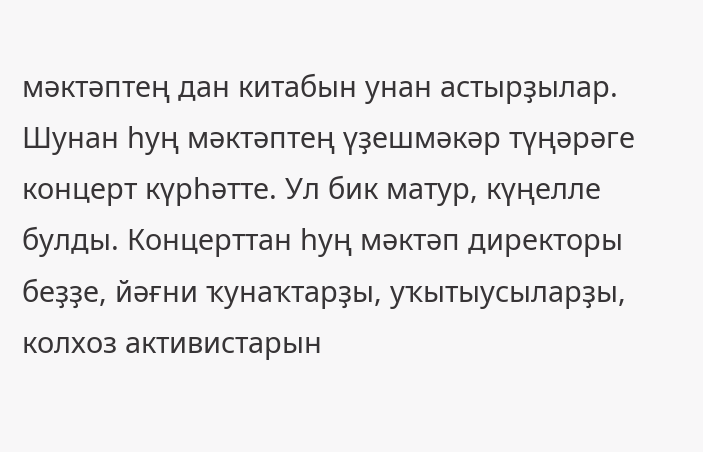мәктәптең дан китабын унан астырҙылар. Шунан һуң мәктәптең үҙешмәкәр түңәрәге концерт күрһәтте. Ул бик матур, күңелле булды. Концерттан һуң мәктәп директоры беҙҙе, йәғни ҡунаҡтарҙы, уҡытыусыларҙы, колхоз активистарын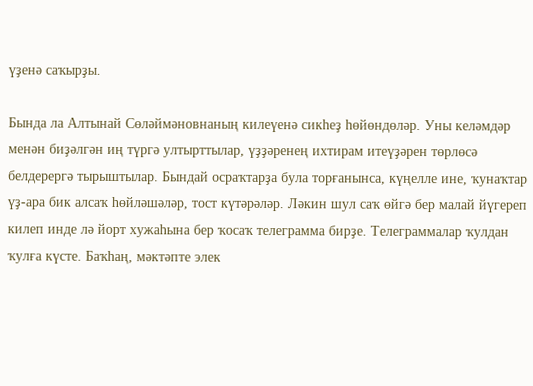үҙенә саҡырҙы.

Бында ла Алтынай Сөләймәновнаның килеүенә сикһеҙ һөйөндөләр. Уны келәмдәр менән биҙәлгән иң түргә ултырттылар, үҙҙәренең ихтирам итеүҙәрен төрлөсә белдерергә тырыштылар. Бындай осраҡтарҙа була торғанынса, күңелле ине, ҡунаҡтар үҙ-ара бик алсаҡ һөйләшәләр, тост күтәрәләр. Ләкин шул саҡ өйгә бер малай йүгереп килеп инде лә йорт хужаһына бер ҡосаҡ телеграмма бирҙе. Телеграммалар ҡулдан ҡулға күсте. Баҡһаң, мәктәпте элек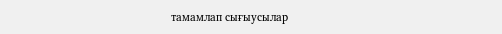тамамлап сығыусылар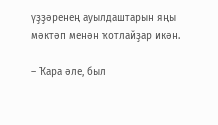үҙҙәренең ауылдаштарын яңы мәктәп менән ҡотлайҙар икән.

– Ҡара әле, был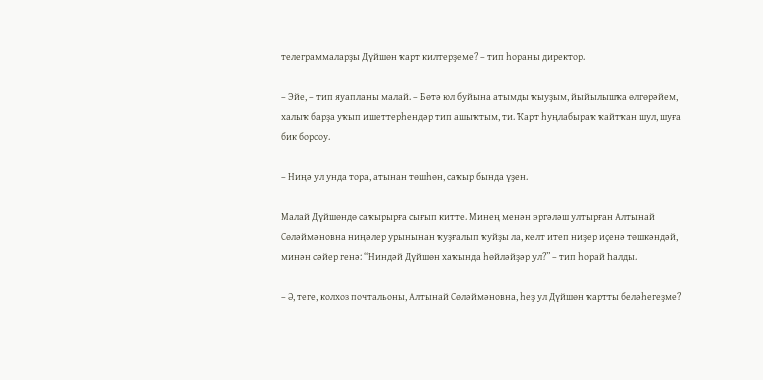телеграммаларҙы Дүйшөн ҡарт килтерҙеме? – тип һораны директор.

– Эйе, – тип яуапланы малай. – Бөтә юл буйына атымды ҡыуҙым, йыйылышҡа өлгөрәйем, халыҡ барҙа уҡып ишеттерһендәр тип ашыҡтым, ти. Ҡарт һуңлабыраҡ ҡайтҡан шул, шуға бик борсоу.

– Ниңә ул унда тора, атынан төшһөн, саҡыр бында үҙен.

Малай Дүйшөндө саҡырырға сығып китте. Минең менән эргәләш ултырған Алтынай Сөләймәновна ниңәлер урынынан ҡуҙғалып ҡуйҙы ла, келт итеп ниҙер иҫенә төшкәндәй, минән сәйер генә: “Ниндәй Дүйшөн хаҡында һөйләйҙәр ул?” – тип һорай Һалды.

– Ә, теге, колхоз почтальоны, Алтынай Сөләймәновна, һеҙ ул Дүйшөн ҡартты беләһегеҙме?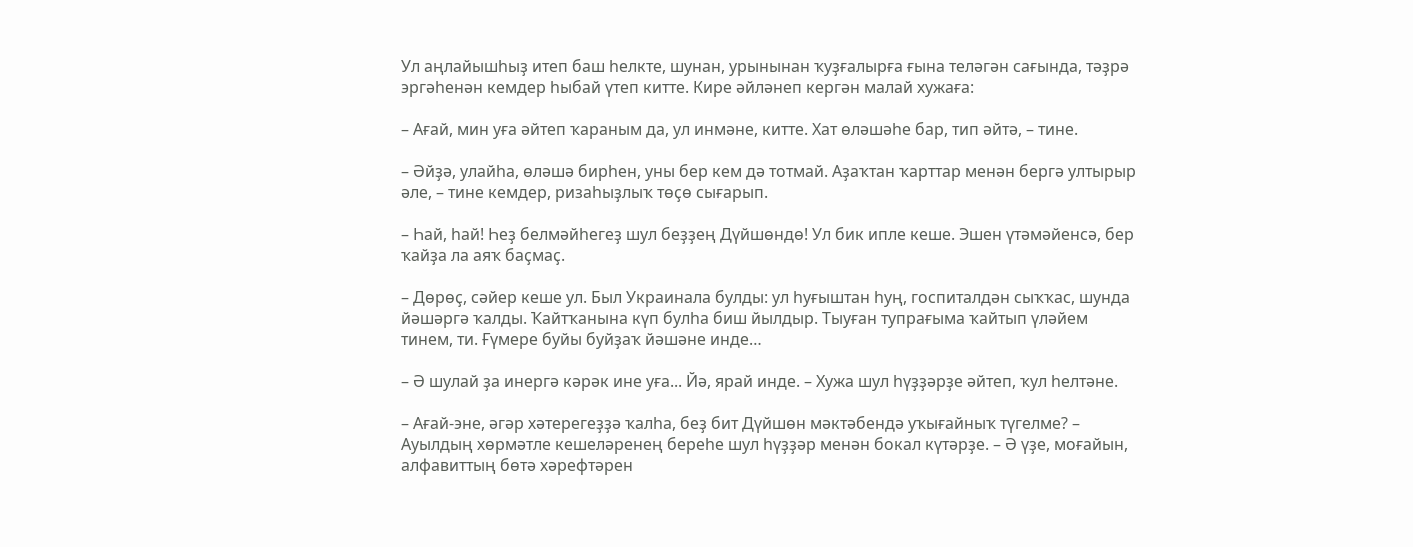Ул аңлайышһыҙ итеп баш һелкте, шунан, урынынан ҡуҙғалырға ғына теләгән сағында, тәҙрә эргәһенән кемдер һыбай үтеп китте. Кире әйләнеп кергән малай хужаға:

– Ағай, мин уға әйтеп ҡараным да, ул инмәне, китте. Хат өләшәһе бар, тип әйтә, – тине.

– Әйҙә, улайһа, өләшә бирһен, уны бер кем дә тотмай. Аҙаҡтан ҡарттар менән бергә ултырыр әле, – тине кемдер, ризаһыҙлыҡ төҫө сығарып.

– Һай, һай! Һеҙ белмәйһегеҙ шул беҙҙең Дүйшөндө! Ул бик ипле кеше. Эшен үтәмәйенсә, бер ҡайҙа ла аяҡ баҫмаҫ.

– Дөрөҫ, сәйер кеше ул. Был Украинала булды: ул һуғыштан һуң, госпиталдән сыҡҡас, шунда йәшәргә ҡалды. Ҡайтҡанына күп булһа биш йылдыр. Тыуған тупрағыма ҡайтып үләйем тинем, ти. Ғүмере буйы буйҙаҡ йәшәне инде…

– Ә шулай ҙа инергә кәрәк ине уға... Йә, ярай инде. – Хужа шул һүҙҙәрҙе әйтеп, ҡул һелтәне.

– Ағай-эне, әгәр хәтерегеҙҙә ҡалһа, беҙ бит Дүйшөн мәктәбендә уҡығайныҡ түгелме? – Ауылдың хөрмәтле кешеләренең береһе шул һүҙҙәр менән бокал күтәрҙе. – Ә үҙе, моғайын, алфавиттың бөтә хәрефтәрен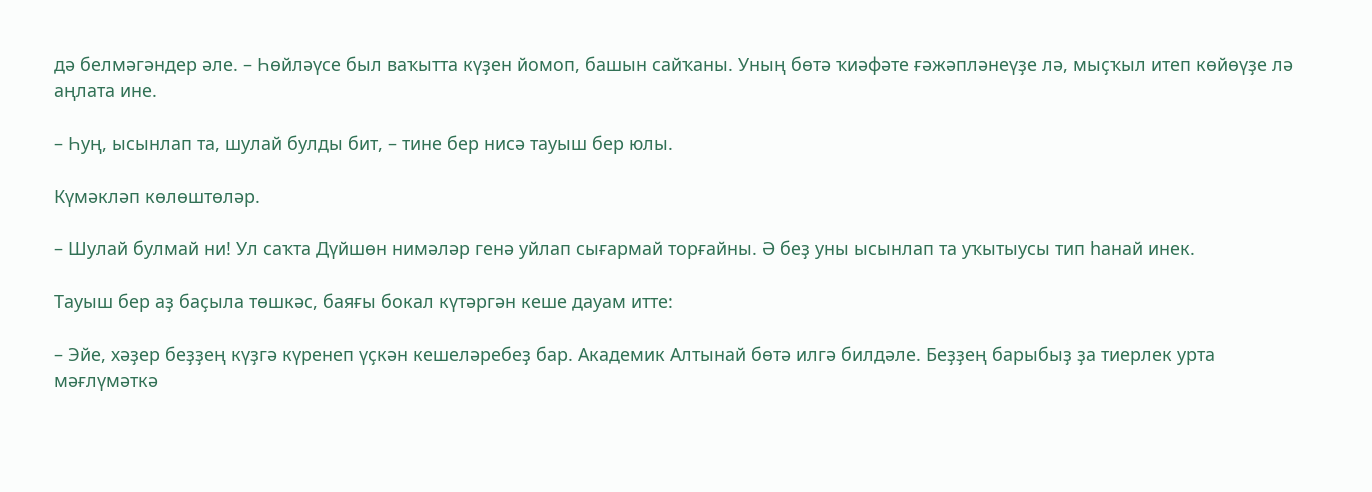дә белмәгәндер әле. – Һөйләүсе был ваҡытта күҙен йомоп, башын сайҡаны. Уның бөтә ҡиәфәте ғәжәпләнеүҙе лә, мыҫҡыл итеп көйөүҙе лә аңлата ине.

– Һуң, ысынлап та, шулай булды бит, – тине бер нисә тауыш бер юлы.

Күмәкләп көлөштөләр.

– Шулай булмай ни! Ул саҡта Дүйшөн нимәләр генә уйлап сығармай торғайны. Ә беҙ уны ысынлап та уҡытыусы тип һанай инек.

Тауыш бер аҙ баҫыла төшкәс, баяғы бокал күтәргән кеше дауам итте:

– Эйе, хәҙер беҙҙең күҙгә күренеп үҫкән кешеләребеҙ бар. Академик Алтынай бөтә илгә билдәле. Беҙҙең барыбыҙ ҙа тиерлек урта мәғлүмәткә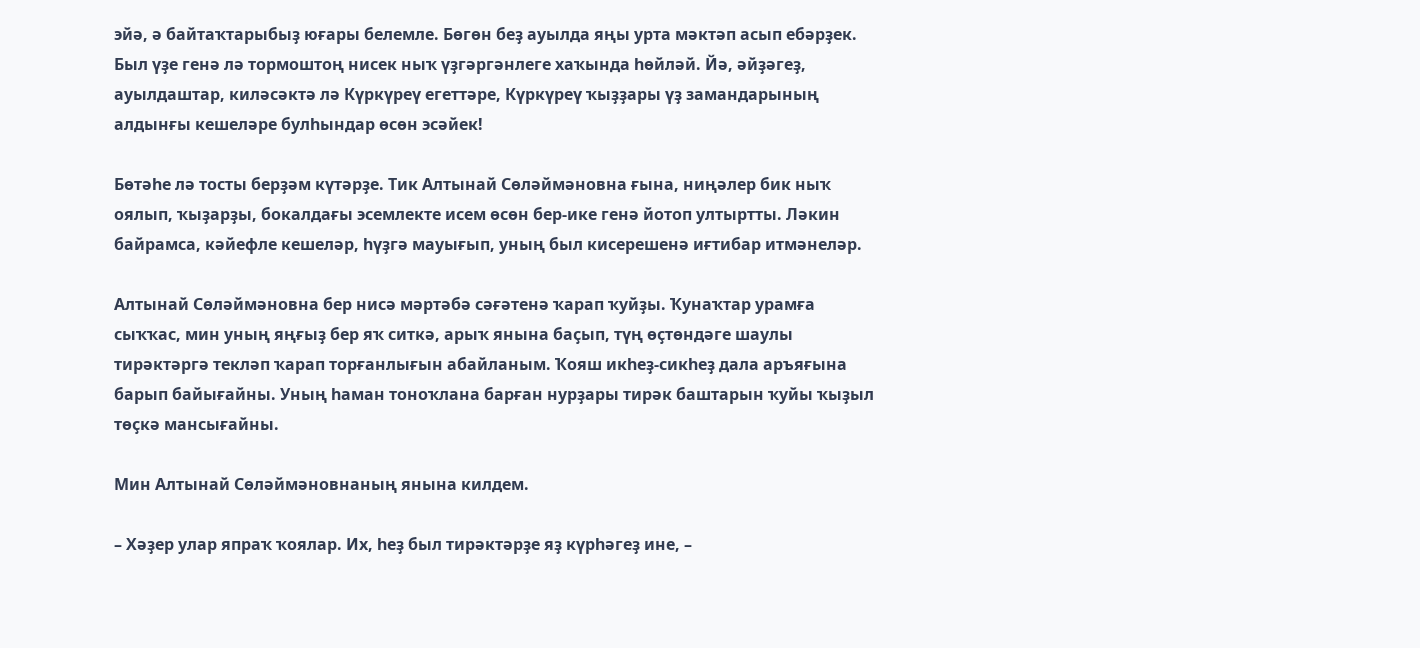эйә, ә байтаҡтарыбыҙ юғары белемле. Бөгөн беҙ ауылда яңы урта мәктәп асып ебәрҙек. Был үҙе генә лә тормоштоң нисек ныҡ үҙгәргәнлеге хаҡында һөйләй. Йә, әйҙәгеҙ, ауылдаштар, киләсәктә лә Күркүреү егеттәре, Күркүреү ҡыҙҙары үҙ замандарының алдынғы кешеләре булһындар өсөн эсәйек!

Бөтәһе лә тосты берҙәм күтәрҙе. Тик Алтынай Сөләймәновна ғына, ниңәлер бик ныҡ оялып, ҡыҙарҙы, бокалдағы эсемлекте исем өсөн бер-ике генә йотоп ултыртты. Ләкин байрамса, кәйефле кешеләр, һүҙгә мауығып, уның был кисерешенә иғтибар итмәнеләр.

Алтынай Сөләймәновна бер нисә мәртәбә сәғәтенә ҡарап ҡуйҙы. Ҡунаҡтар урамға сыҡҡас, мин уның яңғыҙ бер яҡ ситкә, арыҡ янына баҫып, түң өҫтөндәге шаулы тирәктәргә текләп ҡарап торғанлығын абайланым. Ҡояш икһеҙ-сикһеҙ дала аръяғына барып байығайны. Уның һаман тоноҡлана барған нурҙары тирәк баштарын ҡуйы ҡыҙыл төҫкә мансығайны.

Мин Алтынай Сөләймәновнаның янына килдем.

– Хәҙер улар япраҡ ҡоялар. Их, һеҙ был тирәктәрҙе яҙ күрһәгеҙ ине, –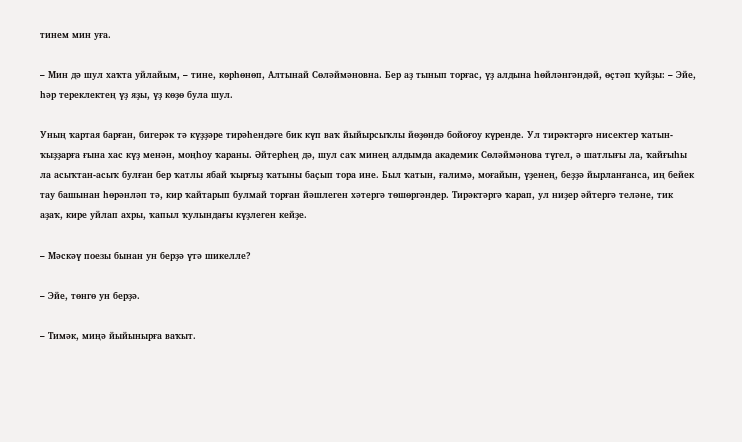тинем мин уға.

– Мин дә шул хаҡта уйлайым, – тине, көрһөнөп, Алтынай Сөләймәновна. Бер аҙ тынып торғас, үҙ алдына һөйләнгәндәй, өҫтәп ҡуйҙы: – Эйе, һәр тереклектең үҙ яҙы, үҙ көҙө була шул.

Уның ҡартая барған, бигерәк тә күҙҙәре тирәһендәге бик күп ваҡ йыйырсыҡлы йөҙөндә бойоғоу күренде. Ул тирәктәргә нисектер ҡатын-ҡыҙҙарға ғына хас күҙ менән, моңһоу ҡараны. Әйтерһең дә, шул саҡ минең алдымда академик Сөләймәнова түгел, ә шатлығы ла, ҡайғыһы ла асыҡтан-асыҡ булған бер ҡатлы ябай ҡырғыҙ ҡатыны баҫып тора ине. Был ҡатын, ғалимә, моғайын, үҙенең, беҙҙә йырланғанса, иң бейек тау башынан һөрәнләп тә, кир ҡайтарып булмай торған йәшлеген хәтергә төшөргәндер. Тирәктәргә ҡарап, ул ниҙер әйтергә теләне, тик аҙаҡ, кире уйлап ахры, ҡапыл ҡулындағы күҙлеген кейҙе.

– Мәскәү поезы бынан ун берҙә үтә шикелле?

– Эйе, төнгө ун берҙә.

– Тимәк, миңә йыйынырға ваҡыт.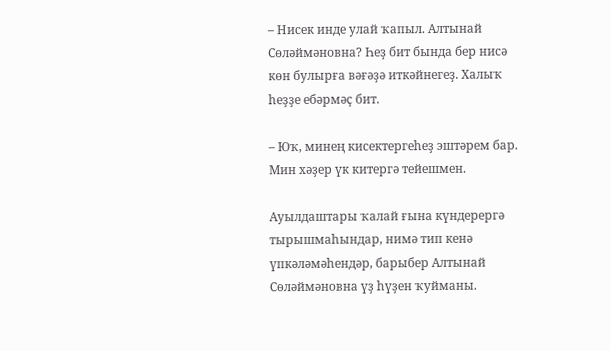– Нисек инде улай ҡапыл. Алтынай Сөләймәновна? Һеҙ бит бында бер нисә көн булырға вәғәҙә иткәйнегеҙ. Халыҡ һеҙҙе ебәрмәҫ бит.

– Юҡ, минең кисектергеһеҙ эштәрем бар. Мин хәҙер үк китергә тейешмен.

Ауылдаштары ҡалай ғына күндерергә тырышмаһындар, нимә тип кенә үпкәләмәһендәр, барыбер Алтынай Сөләймәновна үҙ һүҙен ҡуйманы.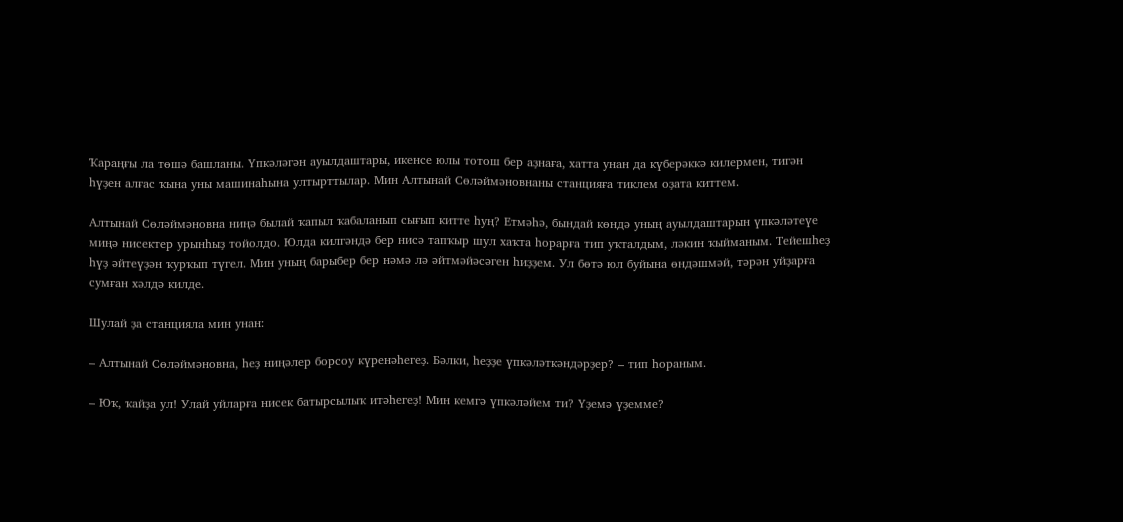Ҡараңғы ла төшә башланы. Үпкәләгән ауылдаштары, икенсе юлы тотош бер аҙнаға, хатта унан да күберәккә килермен, тигән һүҙен алғас ҡына уны машинаһына ултырттылар. Мин Алтынай Сөләймәновнаны станцияға тиклем оҙата киттем.

Алтынай Сөләймәновна ниңә былай ҡапыл ҡабаланып сығып китте һуң? Етмәһә, бындай көндә уның ауылдаштарын үпкәләтеүе миңә нисектер урынһыҙ тойолдо. Юлда килгәндә бер нисә тапҡыр шул хаҡта һорарға тип уҡталдым, ләкин ҡыйманым. Тейешһеҙ һүҙ әйтеүҙән ҡурҡып түгел. Мин уның барыбер бер нәмә лә әйтмәйәсәген һиҙҙем. Ул бөтә юл буйына өндәшмәй, тәрән уйҙарға сумған хәлдә килде.

Шулай ҙа станцияла мин унан:

– Алтынай Сөләймәновна, һеҙ ниңәлер борсоу күренәһегеҙ. Бәлки, һеҙҙе үпкәләткәндәрҙер? – тип һораным.

– Юҡ, ҡайҙа ул! Улай уйларға нисек батырсылыҡ итәһегеҙ! Мин кемгә үпкәләйем ти? Үҙемә үҙемме?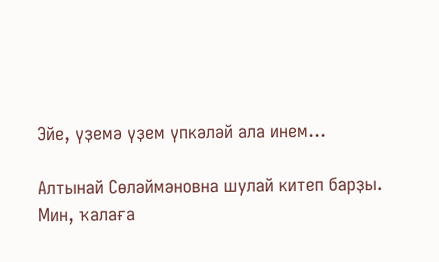Эйе, үҙемә үҙем үпкәләй ала инем...

Алтынай Сөләймәновна шулай китеп барҙы. Мин, ҡалаға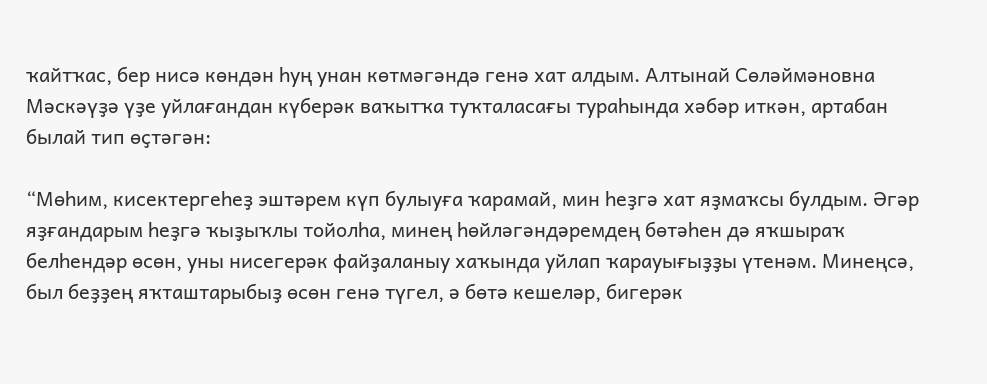ҡайтҡас, бер нисә көндән һуң унан көтмәгәндә генә хат алдым. Алтынай Сөләймәновна Мәскәүҙә үҙе уйлағандан күберәк ваҡытҡа туҡталасағы тураһында хәбәр иткән, артабан былай тип өҫтәгән:

“Мөһим, кисектергеһеҙ эштәрем күп булыуға ҡарамай, мин һеҙгә хат яҙмаҡсы булдым. Әгәр яҙғандарым һеҙгә ҡыҙыҡлы тойолһа, минең һөйләгәндәремдең бөтәһен дә яҡшыраҡ белһендәр өсөн, уны нисегерәк файҙаланыу хаҡында уйлап ҡарауығыҙҙы үтенәм. Минеңсә, был беҙҙең яҡташтарыбыҙ өсөн генә түгел, ә бөтә кешеләр, бигерәк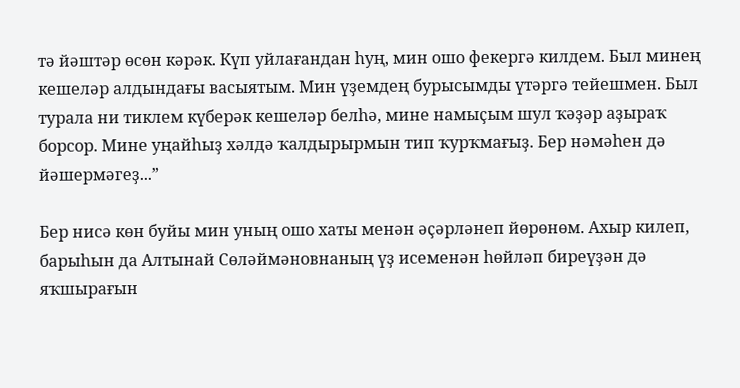тә йәштәр өсөн кәрәк. Күп уйлағандан һуң, мин ошо фекергә килдем. Был минең кешеләр алдындағы васыятым. Мин үҙемдең бурысымды үтәргә тейешмен. Был турала ни тиклем күберәк кешеләр белһә, мине намыҫым шул ҡәҙәр аҙыраҡ борсор. Мине уңайһыҙ хәлдә ҡалдырырмын тип ҡурҡмағыҙ. Бер нәмәһен дә йәшермәгеҙ...”

Бер нисә көн буйы мин уның ошо хаты менән әҫәрләнеп йөрөнөм. Ахыр килеп, барыһын да Алтынай Сөләймәновнаның үҙ исеменән һөйләп биреүҙән дә яҡшырағын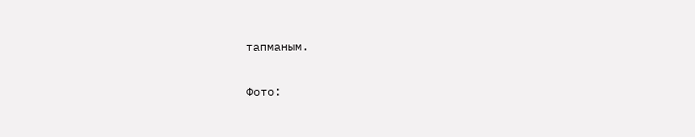тапманым.

Фото: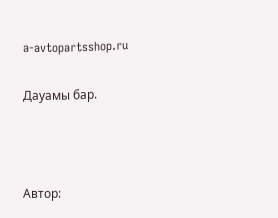a-avtopartsshop.ru

Дауамы бар.



Автор: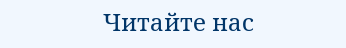Читайте нас